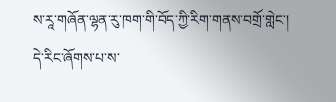ས་རཱ་གཞོན་ལྷན་རུ་ཁག་གི་བོད་ཀྱི་རིག་གནས་བགྲོ་གླེང་།
དེ་རིང་ཞོགས་པ་ས་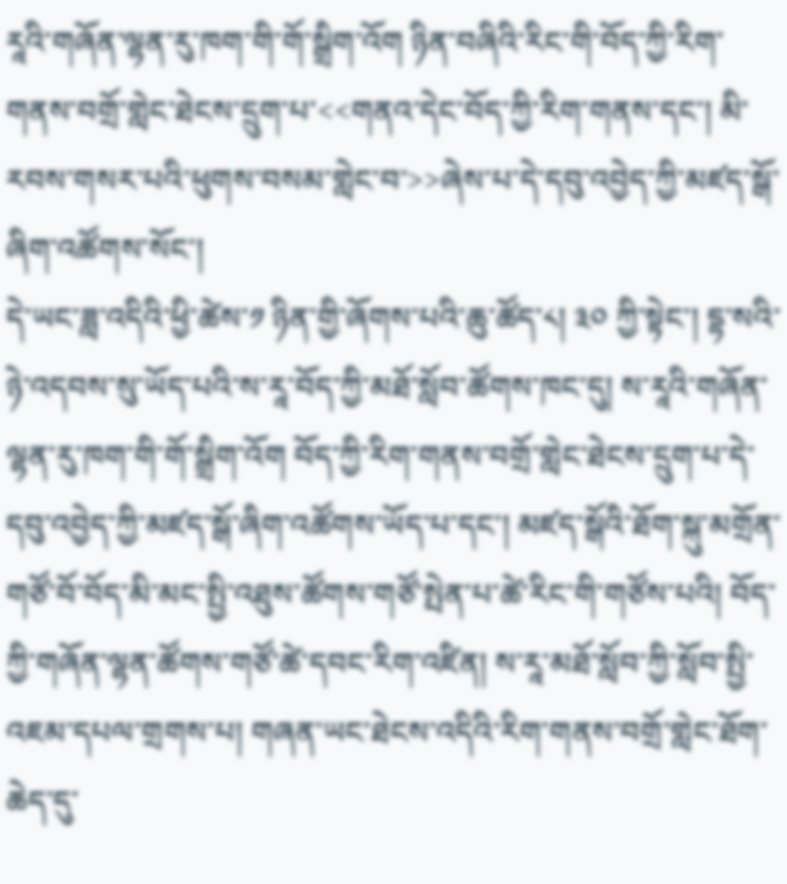རཱའི་གཞོན་ལྷན་རུ་ཁག་གི་གོ་སྒྲིག་འོག ཉིན་བཞིའི་རིང་གི་བོད་ཀྱི་རིག་གནས་བགྲོ་གླེང་ཐེངས་དྲུག་པ་<<གནའ་དེང་བོད་ཀྱི་རིག་གནས་དང་། མི་རབས་གསར་པའི་ཕུགས་བསམ་གླེང་བ་>>ཞེས་པ་དེ་དབུ་འབྱེད་ཀྱི་མཛད་སྒོ་ཞིག་འཚོགས་སོང་།
དེ་ཡང་ཟླ་འདིའི་ཕྱི་ཚེས་༡ ཉིན་གྱི་ཞོགས་པའི་ཆུ་ཚོད་༨། ༣༠ ཀྱི་སྟེང་། དྷ་སའི་ཉེ་འདབས་སུ་ཡོད་པའི་ས་རཱ་བོད་ཀྱི་མཐོ་སློབ་ཚོགས་ཁང་དུ། ས་རཱའི་གཞོན་ལྷན་རུ་ཁག་གི་གོ་སྒྲིག་འོག བོད་ཀྱི་རིག་གནས་བགྲོ་གླེང་ཐེངས་དྲུག་པ་དེ་དབུ་འབྱེད་ཀྱི་མཛད་སྒོ་ཞིག་འཚོགས་ཡོད་པ་དང་། མཛད་སྒོའི་ཐོག་སྐུ་མགྲོན་གཙོ་བོ་བོད་མི་མང་སྤྱི་འཐུས་ཚོགས་གཙོ་སྤེན་པ་ཚེ་རིང་གི་གཙོས་པའི། བོད་ཀྱི་གཞོན་ལྷན་ཚོགས་གཙོ་ཚེ་དབང་རིག་འཛིན། ས་རཱ་མཐོ་སློབ་ཀྱི་སློབ་སྤྱི་འཇམ་དཔལ་གྲགས་པ། གཞན་ཡང་ཐེངས་འདིའི་རིག་གནས་བགྲོ་གླེང་ཐོག་ཆེད་དུ་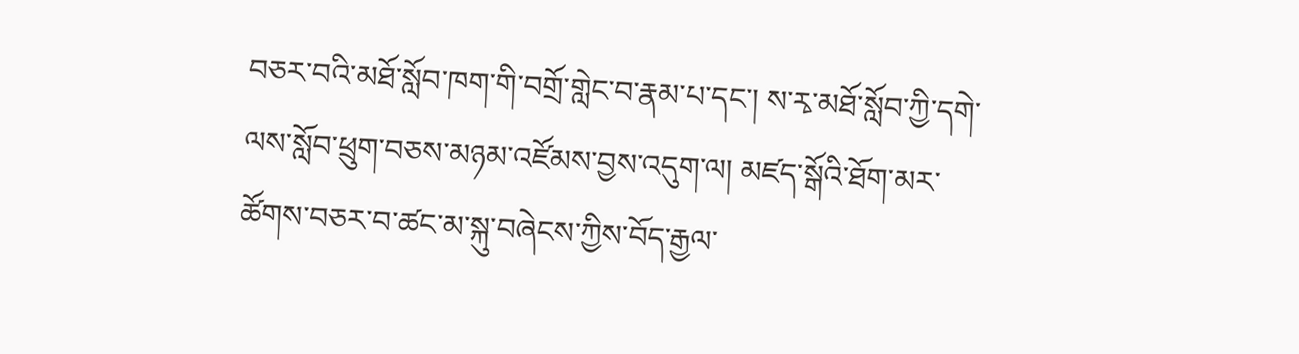བཅར་བའི་མཐོ་སློབ་ཁག་གི་བགྲོ་གླེང་བ་རྣམ་པ་དང་། ས་རྭ་མཐོ་སློབ་ཀྱི་དགེ་ལས་སློབ་ཕྲུག་བཅས་མཉམ་འཛོམས་བྱས་འདུག་ལ། མཛད་སྒོའི་ཐོག་མར་ཚོགས་བཅར་བ་ཚང་མ་སྐུ་བཞེངས་ཀྱིས་བོད་རྒྱལ་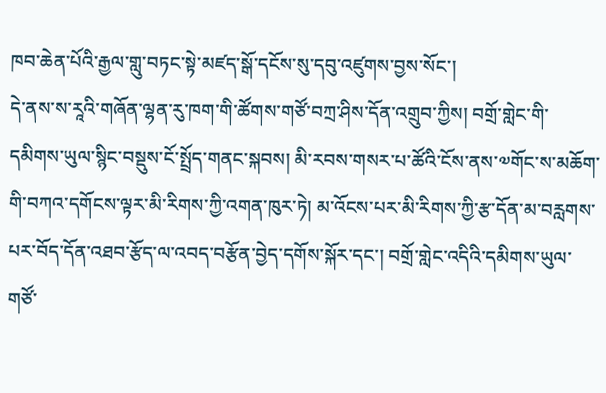ཁབ་ཆེན་པོའི་རྒྱལ་གླུ་བཏང་སྟེ་མཛད་སྒོ་དངོས་སུ་དབུ་འཛུགས་བྱས་སོང་།
དེ་ནས་ས་རཱའི་གཞོན་ལྷན་རུ་ཁག་གི་ཚོགས་གཙོ་བཀྲ་ཤིས་དོན་འགྲུབ་ཀྱིས། བགྲོ་གླེང་གི་དམིགས་ཡུལ་སྙིང་བསྡུས་ངོ་སྤྲོད་གནང་སྐབས། མི་རབས་གསར་པ་ཚོའི་ངོས་ནས་༧གོང་ས་མཆོག་གི་བཀའ་དགོངས་ལྟར་མི་རིགས་ཀྱི་འགན་ཁུར་ཏེ། མ་འོངས་པར་མི་རིགས་ཀྱི་རྩ་དོན་མ་བརླགས་པར་བོད་དོན་འཐབ་རྩོད་ལ་འབད་བརྩོན་བྱེད་དགོས་སྐོར་དང་། བགྲོ་གླེང་འདིའི་དམིགས་ཡུལ་གཙོ་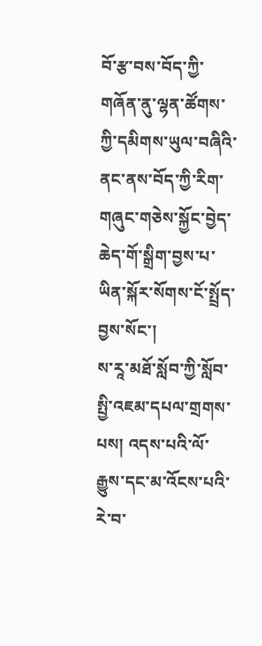བོ་རྩ་བས་བོད་ཀྱི་གཞོན་ནུ་ལྷན་ཚོགས་ཀྱི་དམིགས་ཡུལ་བཞིའི་ནང་ནས་བོད་ཀྱི་རིག་གཞུང་གཅེས་སྐྱོང་བྱེད་ཆེད་གོ་སྒྲིག་བྱས་པ་ཡིན་སྐོར་སོགས་ངོ་སྤྲོད་བྱས་སོང་།
ས་རཱ་མཐོ་སློབ་ཀྱི་སློབ་སྤྱི་འཇམ་དཔལ་གྲགས་པས། འདས་པའི་ལོ་རྒྱུས་དང་མ་འོངས་པའི་རེ་བ་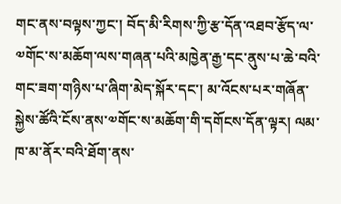གང་ནས་བལྟས་ཀྱང་། བོད་མི་རིགས་ཀྱི་རྩ་དོན་འཐབ་རྩོད་ལ་༧གོང་ས་མཆོག་ལས་གཞན་པའི་མཁྱེན་རྒྱ་དང་ནུས་པ་ཆེ་བའི་གང་ཟག་གཉིས་པ་ཞིག་མེད་སྐོར་དང་། མ་འོངས་པར་གཞོན་སྐྱེས་ཚོའི་ངོས་ནས་༧གོང་ས་མཆོག་གི་དགོངས་དོན་ལྟར། ལམ་ཁ་མ་ནོར་བའི་ཐོག་ནས་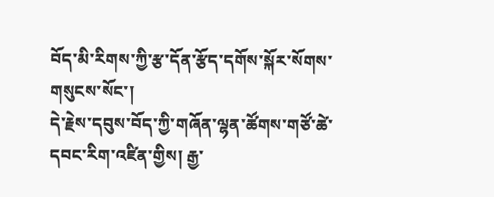བོད་མི་རིགས་ཀྱི་རྩ་དོན་རྩོད་དགོས་སྐོར་སོགས་གསུངས་སོང་།
དེ་རྗེས་དབུས་བོད་ཀྱི་གཞོན་ལྷན་ཚོགས་གཙོ་ཚེ་དབང་རིག་འཛིན་གྱིས། རྒྱ་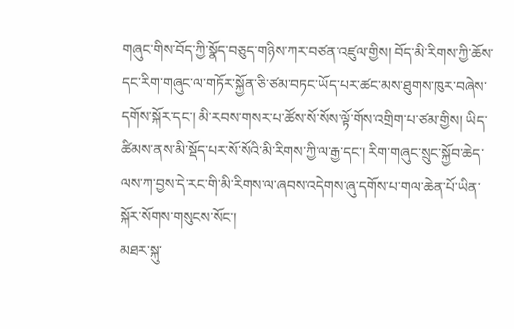གཞུང་གིས་བོད་ཀྱི་སྣོད་བཅུད་གཉིས་ཀར་བཙན་འཛུལ་གྱིས། བོད་མི་རིགས་ཀྱི་ཆོས་དང་རིག་གཞུང་ལ་གཏོར་སྐྱོན་ཅི་ཙམ་བཏང་ཡོད་པར་ཚང་མས་ཐུགས་ཁུར་བཞེས་དགོས་སྐོར་དང་། མི་རབས་གསར་པ་ཚོས་སོ་སོས་ལྟོ་གོས་འགྲིག་པ་ཙམ་གྱིས། ཡིད་ཚིམས་ནས་མི་སྡོད་པར་སོ་སོའི་མི་རིགས་ཀྱི་ལ་རྒྱ་དང་། རིག་གཞུང་སྲུང་སྐྱོབ་ཆེད་ལས་ཀ་བྱས་དེ་རང་གི་མི་རིགས་ལ་ཞབས་འདེགས་ཞུ་དགོས་པ་གལ་ཆེན་པོ་ཡིན་སྐོར་སོགས་གསུངས་སོང་།
མཐར་སྐུ་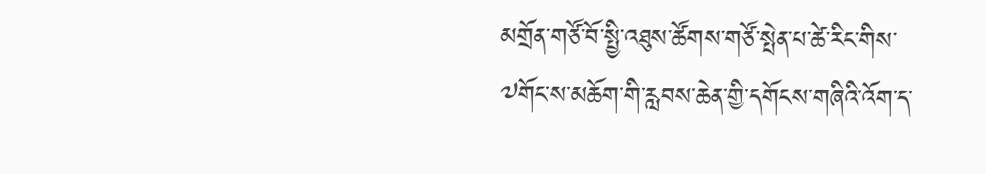མགྲོན་གཙོ་བོ་སྤྱི་འཐུས་ཚོགས་གཙོ་སྤེན་པ་ཚེ་རིང་གིས་༧གོང་ས་མཆོག་གི་རླབས་ཆེན་གྱི་དགོངས་གཞིའི་འོག་ད་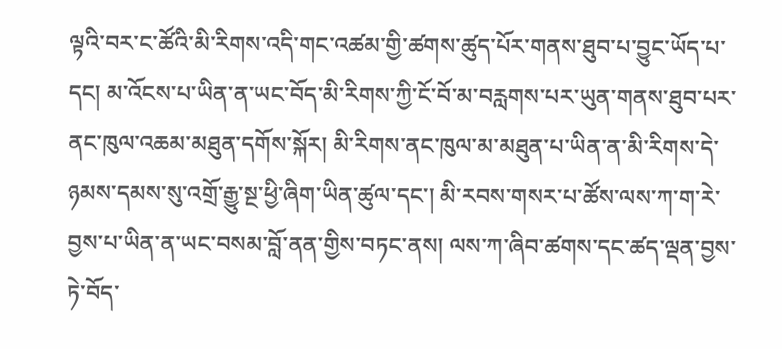ལྟའི་བར་ང་ཚོའི་མི་རིགས་འདི་གང་འཚམ་གྱི་ཚགས་ཚུད་པོར་གནས་ཐུབ་པ་བྱུང་ཡོད་པ་དང། མ་འོངས་པ་ཡིན་ན་ཡང་བོད་མི་རིགས་ཀྱི་ངོ་བོ་མ་བརླགས་པར་ཡུན་གནས་ཐུབ་པར་ནང་ཁུལ་འཆམ་མཐུན་དགོས་སྐོར། མི་རིགས་ནང་ཁུལ་མ་མཐུན་པ་ཡིན་ན་མི་རིགས་དེ་ཉམས་དམས་སུ་འགྲོ་རྒྱུ་སྔ་ཕྱི་ཞིག་ཡིན་ཚུལ་དང་། མི་རབས་གསར་པ་ཚོས་ལས་ཀ་ག་རེ་བྱས་པ་ཡིན་ན་ཡང་བསམ་བློ་ནན་གྱིས་བཏང་ནས། ལས་ཀ་ཞིབ་ཚགས་དང་ཚད་ལྡན་བྱས་ཏེ་བོད་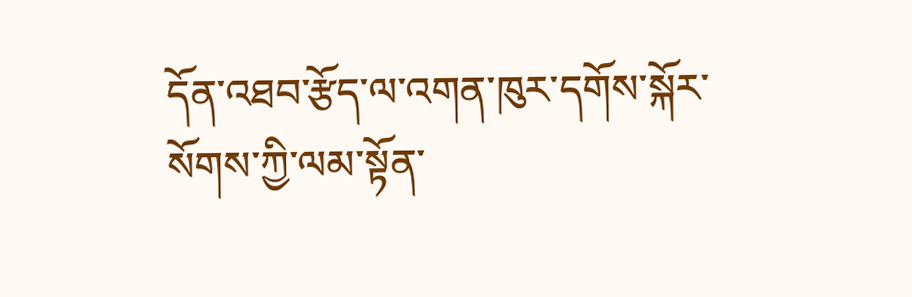དོན་འཐབ་རྩོད་ལ་འགན་ཁུར་དགོས་སྐོར་སོགས་ཀྱི་ལམ་སྟོན་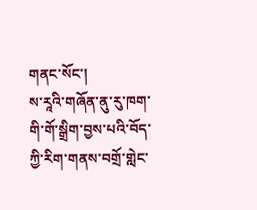གནང་སོང་།
ས་རཱའི་གཞོན་ནུ་རུ་ཁག་གི་གོ་སྒྲིག་བྱས་པའི་བོད་ཀྱི་རིག་གནས་བགྲོ་གླེང་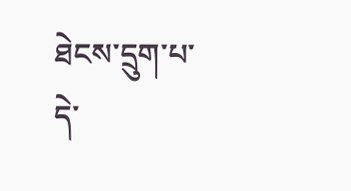ཐེངས་དྲུག་པ་དེ་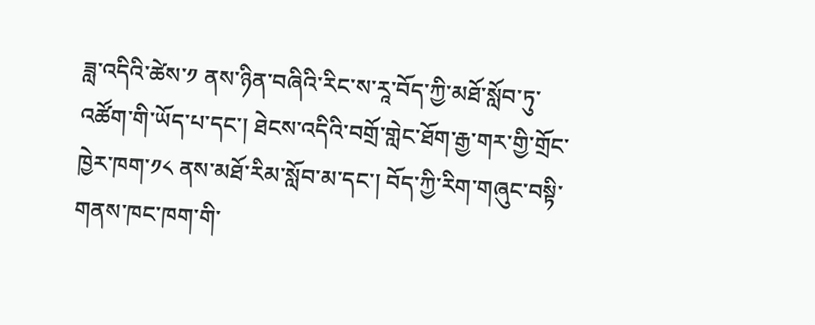ཟླ་འདིའི་ཚེས་༡ ནས་ཉིན་བཞིའི་རིང་ས་རཱ་བོད་ཀྱི་མཐོ་སློབ་ཏུ་འཚོག་གི་ཡོད་པ་དང་། ཐེངས་འདིའི་བགྲོ་གླེང་ཐོག་རྒྱ་གར་གྱི་གྲོང་ཁྱེར་ཁག་༡༨ ནས་མཐོ་རིམ་སློབ་མ་དང་། བོད་ཀྱི་རིག་གཞུང་བསྟི་གནས་ཁང་ཁག་གི་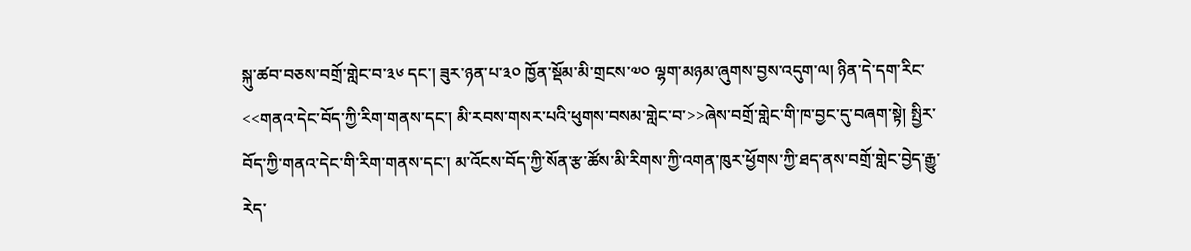སྐུ་ཚབ་བཅས་བགྲོ་གླེང་བ་༣༦ དང་། ཟུར་ཉན་པ་༣༠ ཁྱོན་སྡོམ་མི་གྲངས་༧༠ ལྷག་མཉམ་ཞུགས་བྱས་འདུག་ལ། ཉིན་དེ་དག་རིང་<<གནའ་དེང་བོད་ཀྱི་རིག་གནས་དང་། མི་རབས་གསར་པའི་ཕུགས་བསམ་གླེང་བ་>>ཞེས་བགྲོ་གླེང་གི་ཁ་བྱང་དུ་བཞག་སྟེ། སྤྱིར་བོད་ཀྱི་གནའ་དེང་གི་རིག་གནས་དང་། མ་འོངས་བོད་ཀྱི་སོན་རྩ་ཚོས་མི་རིགས་ཀྱི་འགན་ཁུར་ཕྱོགས་ཀྱི་ཐད་ནས་བགྲོ་གླེང་བྱེད་རྒྱུ་རེད་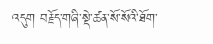འདུག བརྗོད་གཞི་སྡེ་ཚན་སོ་སོའི་ཐོག་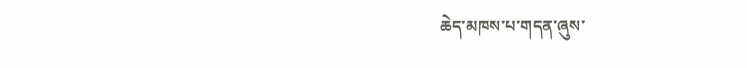ཆེད་མཁས་པ་གདན་ཞུས་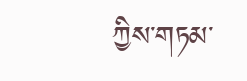ཀྱིས་གཏམ་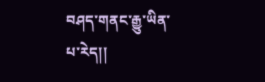བཤད་གནང་རྒྱུ་ཡིན་པ་རེད།།